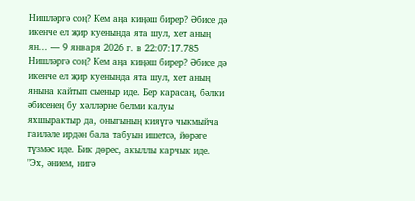Нишләргә соң? Кем аңа киңәш бирер? Әбисе дә икенче ел җир куенында ята шул, хет аның ян... — 9 января 2026 г. в 22:07:17.785
Нишләргә соң? Кем аңа киңәш бирер? Әбисе дә икенче ел җир куенында ята шул, хет аның янына кайтып сыеныр иде. Бер карасаң, бәлки әбисенең бу хәлләрне белми калуы яхшырактыр да, оныгының кияүгә чыкмыйча гаиләле ирдән бала табуын ишетсә, йөрәге түзмәс иде. Бик дөрес, акыллы карчык иде. "Эх, әнием, нигә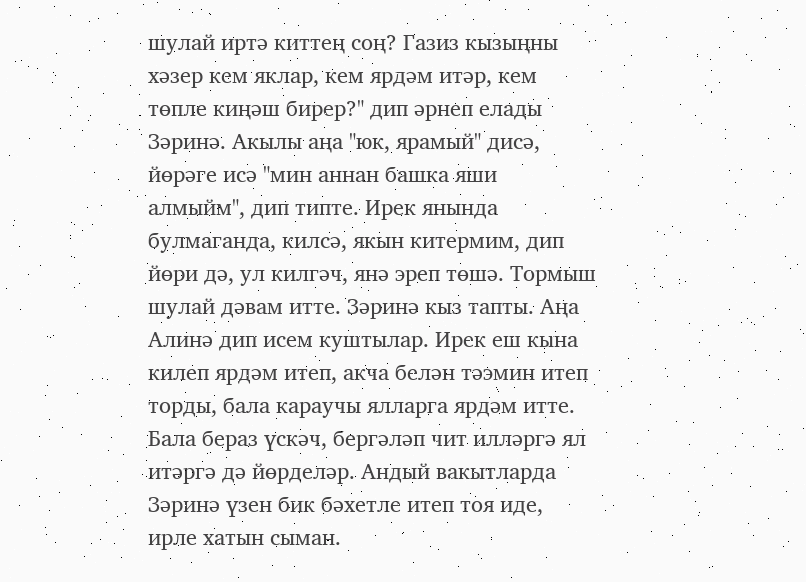шулай иртә киттең соң? Газиз кызыңны хәзер кем яклар, кем ярдәм итәр, кем төпле киңәш бирер?" дип әрнеп елады Зәринә. Акылы аңа "юк, ярамый" дисә, йөрәге исә "мин аннан башка яши алмыйм", дип типте. Ирек янында булмаганда, килсә, якын китермим, дип йөри дә, ул килгәч, янә эреп төшә. Тормыш шулай дәвам итте. Зәринә кыз тапты. Аңа Алинә дип исем куштылар. Ирек еш кына килеп ярдәм итеп, акча белән тәэмин итеп торды, бала караучы ялларга ярдәм итте. Бала бераз үскәч, бергәләп чит илләргә ял итәргә дә йөрделәр. Андый вакытларда Зәринә үзен бик бәхетле итеп тоя иде, ирле хатын сыман.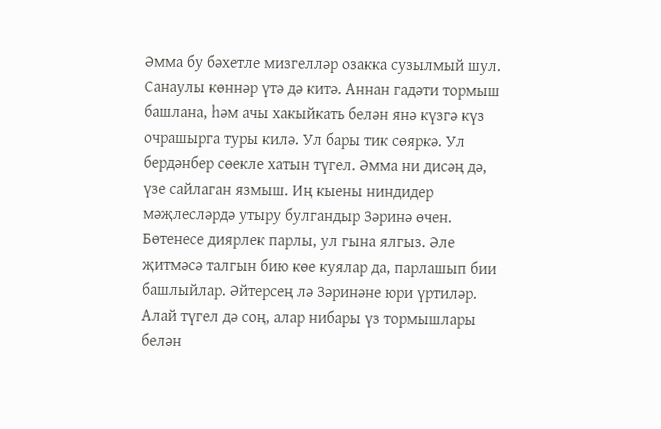Әмма бу бәхетле мизгелләр озакка сузылмый шул. Санаулы көннәр үтә дә китә. Аннан гадәти тормыш башлана, һәм ачы хакыйкать белән янә күзгә күз очрашырга туры килә. Ул бары тик сөяркә. Ул бердәнбер сөекле хатын түгел. Әмма ни дисәң дә, үзе сайлаган язмыш. Иң кыены ниндидер мәҗлесләрдә утыру булгандыр Зәринә өчен. Бөтенесе диярлек парлы, ул гына ялгыз. Әле җитмәсә талгын бию көе куялар да, парлашып бии башлыйлар. Әйтерсең лә Зәринәне юри үртиләр. Алай түгел дә соң, алар нибары үз тормышлары белән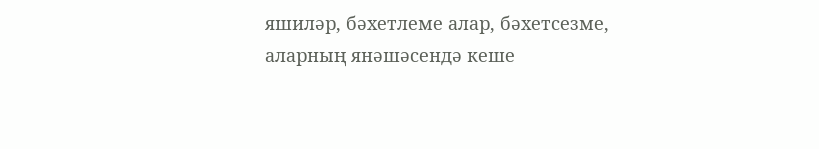яшиләр, бәхетлеме алар, бәхетсезме, аларның янәшәсендә кеше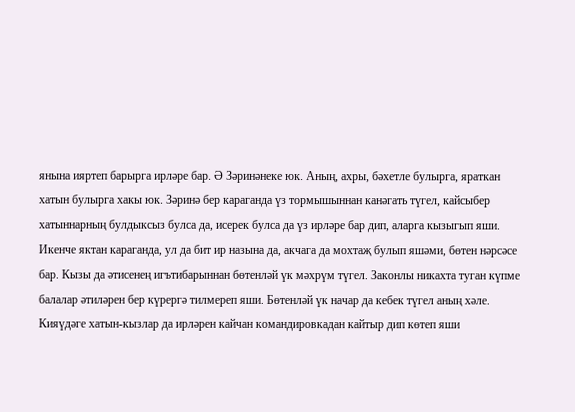янына ияртеп барырга ирләре бар. Ә Зәринәнеке юк. Аның, ахры, бәхетле булырга, яраткан хатын булырга хакы юк. Зәринә бер караганда үз тормышыннан канәгать түгел, кайсыбер хатыннарның булдыксыз булса да, исерек булса да үз ирләре бар дип, аларга кызыгып яши. Икенче яктан караганда, ул да бит ир назына да, акчага да мохтаҗ булып яшәми, бөтен нәрсәсе бар. Кызы да әтисенең игътибарыннан бөтенләй үк мәхрүм түгел. Законлы никахта туган күпме балалар әтиләрен бер күрергә тилмереп яши. Бөтенләй үк начар да кебек түгел аның хәле. Кияүдәге хатын-кызлар да ирләрен кайчан командировкадан кайтыр дип көтеп яши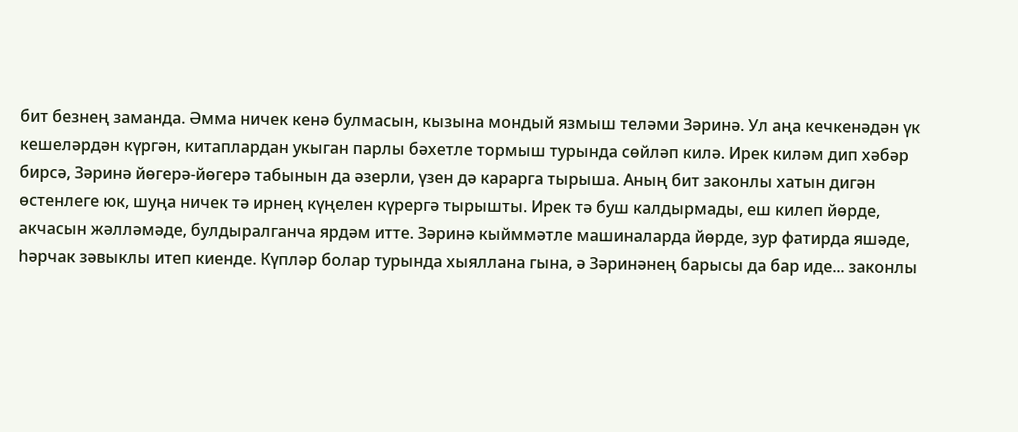бит безнең заманда. Әмма ничек кенә булмасын, кызына мондый язмыш теләми Зәринә. Ул аңа кечкенәдән үк кешеләрдән күргән, китаплардан укыган парлы бәхетле тормыш турында сөйләп килә. Ирек киләм дип хәбәр бирсә, Зәринә йөгерә-йөгерә табынын да әзерли, үзен дә карарга тырыша. Аның бит законлы хатын дигән өстенлеге юк, шуңа ничек тә ирнең күңелен күрергә тырышты. Ирек тә буш калдырмады, еш килеп йөрде, акчасын жәлләмәде, булдыралганча ярдәм итте. Зәринә кыйммәтле машиналарда йөрде, зур фатирда яшәде, һәрчак зәвыклы итеп киенде. Күпләр болар турында хыяллана гына, ә Зәринәнең барысы да бар иде... законлы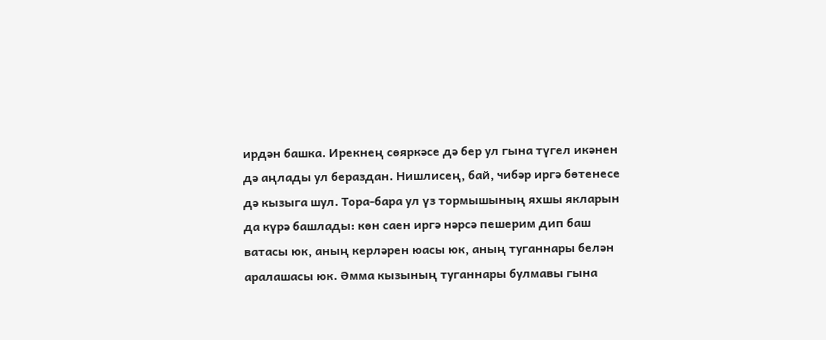ирдән башка. Ирекнең сөяркәсе дә бер ул гына түгел икәнен дә аңлады ул бераздан. Нишлисең, бай, чибәр иргә бөтенесе дә кызыга шул. Тора-бара ул үз тормышының яхшы якларын да күрә башлады: көн саен иргә нәрсә пешерим дип баш ватасы юк, аның керләрен юасы юк, аның туганнары белән аралашасы юк. Әмма кызының туганнары булмавы гына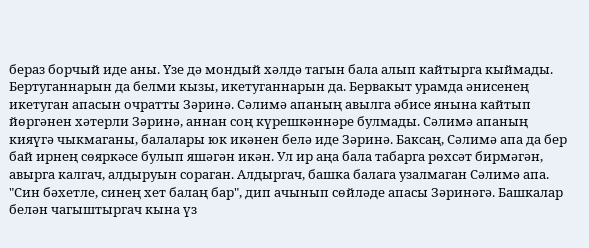бераз борчый иде аны. Үзе дә мондый хәлдә тагын бала алып кайтырга кыймады. Бертуганнарын да белми кызы, икетуганнарын да. Бервакыт урамда әнисенең икетуган апасын очратты Зәринә. Сәлимә апаның авылга әбисе янына кайтып йөргәнен хәтерли Зәринә, аннан соң күрешкәннәре булмады. Сәлимә апаның кияүгә чыкмаганы, балалары юк икәнен белә иде Зәринә. Баксаң, Сәлимә апа да бер бай ирнең сөяркәсе булып яшәгән икән. Ул ир аңа бала табарга рөхсәт бирмәгән, авырга калгач, алдыруын сораган. Алдыргач, башка балага узалмаган Сәлимә апа. "Син бәхетле, синең хет балаң бар", дип ачынып сөйләде апасы Зәринәгә. Башкалар белән чагыштыргач кына үз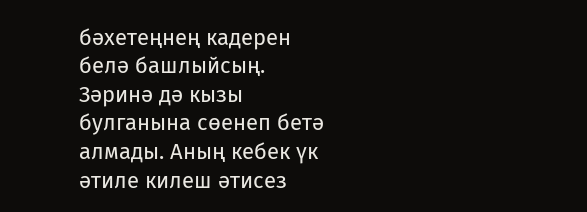бәхетеңнең кадерен белә башлыйсың. Зәринә дә кызы булганына сөенеп бетә алмады. Аның кебек үк әтиле килеш әтисез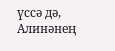үссә дә, Алинәнең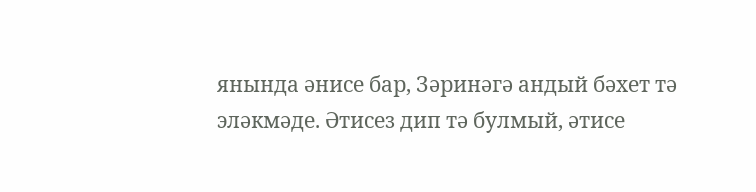янында әнисе бар, Зәринәгә андый бәхет тә эләкмәде. Әтисез дип тә булмый, әтисе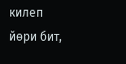килеп йөри бит,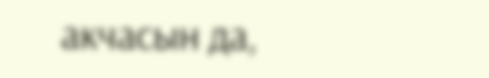акчасын да,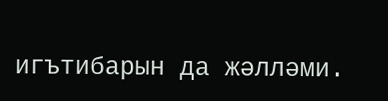игътибарын да жәлләми.